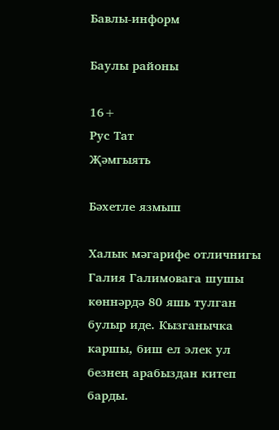Бавлы-информ

Баулы районы

16+
Рус Тат
Җәмгыять

Бәхетле язмыш

Халык мәгарифе отличнигы Галия Галимовага шушы көннәрдә 80 яшь тулган булыр иде. Кызганычка каршы, биш ел элек ул безнең арабыздан китеп барды.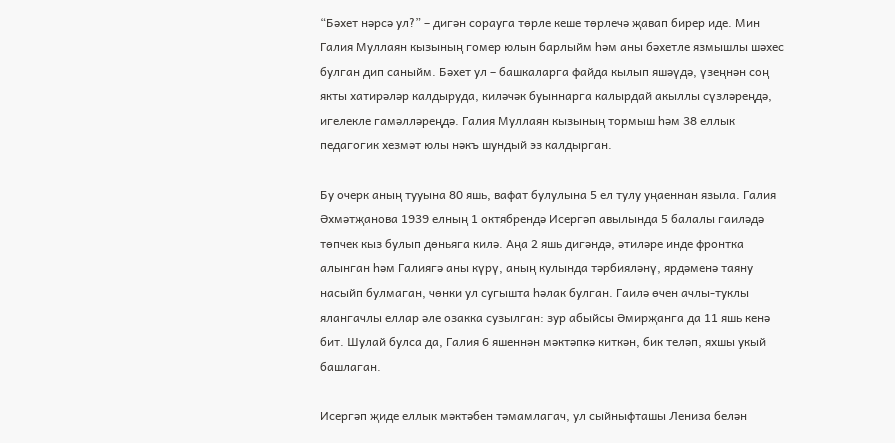“Бәхет нәрсә ул?” – дигән сорауга төрле кеше төрлечә җавап бирер иде. Мин Галия Муллаян кызының гомер юлын барлыйм һәм аны бәхетле язмышлы шәхес булган дип саныйм. Бәхет ул – башкаларга файда кылып яшәүдә, үзеңнән соң якты хатирәләр калдыруда, киләчәк буыннарга калырдай акыллы сүзләреңдә, игелекле гамәлләреңдә. Галия Муллаян кызының тормыш һәм 38 еллык педагогик хезмәт юлы нәкъ шундый эз калдырган.

Бу очерк аның тууына 80 яшь, вафат булулына 5 ел тулу уңаеннан языла. Галия Әхмәтҗанова 1939 елның 1 октябрендә Исергәп авылында 5 балалы гаиләдә төпчек кыз булып дөньяга килә. Аңа 2 яшь дигәндә, әтиләре инде фронтка алынган һәм Галиягә аны күрү, аның кулында тәрбияләнү, ярдәменә таяну насыйп булмаган, чөнки ул сугышта һәлак булган. Гаилә өчен ачлы-туклы ялангачлы еллар әле озакка сузылган: зур абыйсы Әмирҗанга да 11 яшь кенә бит. Шулай булса да, Галия 6 яшеннән мәктәпкә киткән, бик теләп, яхшы укый башлаган.

Исергәп җиде еллык мәктәбен тәмамлагач, ул сыйныфташы Лениза белән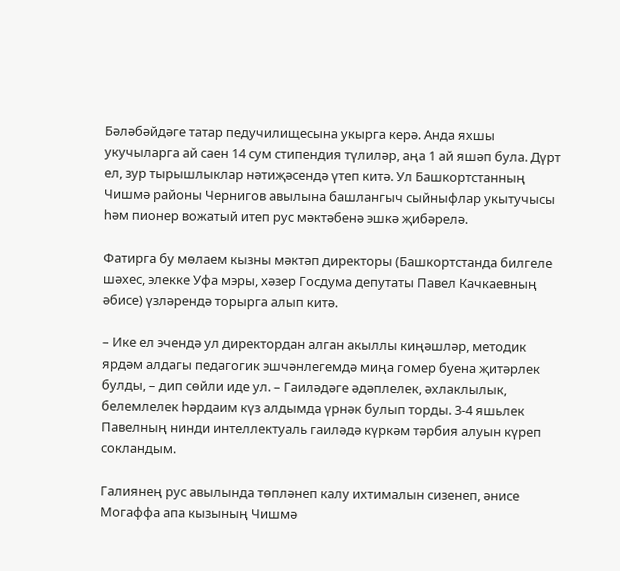Бәләбәйдәге татар педучилищесына укырга керә. Анда яхшы укучыларга ай саен 14 сум стипендия түлиләр, аңа 1 ай яшәп була. Дүрт ел, зур тырышлыклар нәтиҗәсендә үтеп китә. Ул Башкортстанның Чишмә районы Чернигов авылына башлангыч сыйныфлар укытучысы һәм пионер вожатый итеп рус мәктәбенә эшкә җибәрелә.

Фатирга бу мөлаем кызны мәктәп директоры (Башкортстанда билгеле шәхес, элекке Уфа мэры, хәзер Госдума депутаты Павел Качкаевның әбисе) үзләрендә торырга алып китә.

– Ике ел эчендә ул директордан алган акыллы киңәшләр, методик ярдәм алдагы педагогик эшчәнлегемдә миңа гомер буена җитәрлек булды, – дип сөйли иде ул. – Гаиләдәге әдәплелек, әхлаклылык, белемлелек һәрдаим күз алдымда үрнәк булып торды. 3-4 яшьлек Павелның нинди интеллектуаль гаиләдә күркәм тәрбия алуын күреп сокландым.

Галиянең рус авылында төпләнеп калу ихтималын сизенеп, әнисе Могаффа апа кызының Чишмә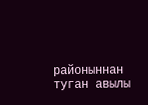районыннан туган авылы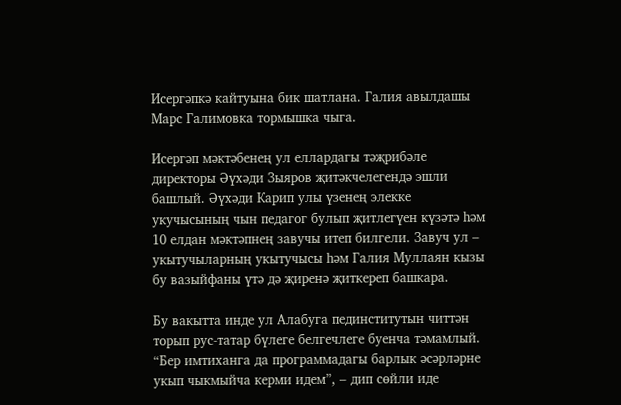Исергәпкә кайтуына бик шатлана. Галия авылдашы Марс Галимовка тормышка чыга.

Исергәп мәктәбенең ул еллардагы тәҗрибәле директоры Әүхәди Зыяров җитәкчелегендә эшли башлый. Әүхәди Карип улы үзенең элекке укучысының чын педагог булып җитлегүен күзәтә һәм 10 елдан мәктәпнең завучы итеп билгели. Завуч ул – укытучыларның укытучысы һәм Галия Муллаян кызы бу вазыйфаны үтә дә җиренә җиткереп башкара.

Бу вакытта инде ул Алабуга пединститутын читтән торып рус-татар бүлеге белгечлеге буенча тәмамлый. “Бер имтиханга да программадагы барлык әсәрләрне укып чыкмыйча керми идем”, – дип сөйли иде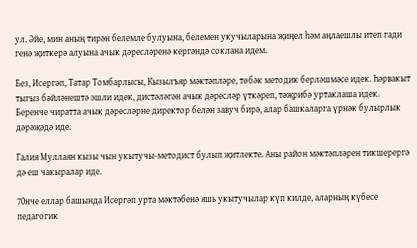ул. Әйе, мин аның тирән белемле булуына, белемен укучыларына җиңел һәм аңлаешлы итеп гади генә җиткерә алуына ачык дәресләренә кергәндә соклана идем.

Без, Исергәп, Татар Томбарлысы, Кызылъяр мәктәпләре, төбәк методик берләшмәсе идек. Һәрвакыт тыгыз бәйләнештә эшли идек, дистәләгән ачык дәресләр үткәреп, тәҗрибә уртаклаша идек. Беренче чиратта ачык дәресләрне директор белән завуч бирә, алар башкаларга үрнәк булырлык дәрәҗәдә иде.

Галия Муллаян кызы чын укытучы-методист булып җитлекте. Аны район мәктәпләрен тикшерергә дә еш чакыралар иде.

70нче еллар башында Исергәп урта мәктәбенә яшь укытучылар күп килде, аларның күбесе педагогик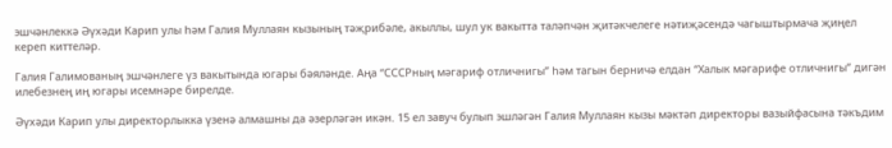эшчәнлеккә Әүхәди Карип улы һәм Галия Муллаян кызының тәҗрибәле, акыллы, шул ук вакытта таләпчән җитәкчелеге нәтиҗәсендә чагыштырмача җиңел кереп киттеләр.

Галия Галимованың эшчәнлеге үз вакытында югары бәяләнде. Аңа “СССРның мәгариф отличнигы” һәм тагын берничә елдан “Халык мәгарифе отличнигы” дигән илебезнең иң югары исемнәре бирелде.

Әүхәди Карип улы директорлыкка үзенә алмашны да әзерләгән икән. 15 ел завуч булып эшләгән Галия Муллаян кызы мәктәп директоры вазыйфасына тәкъдим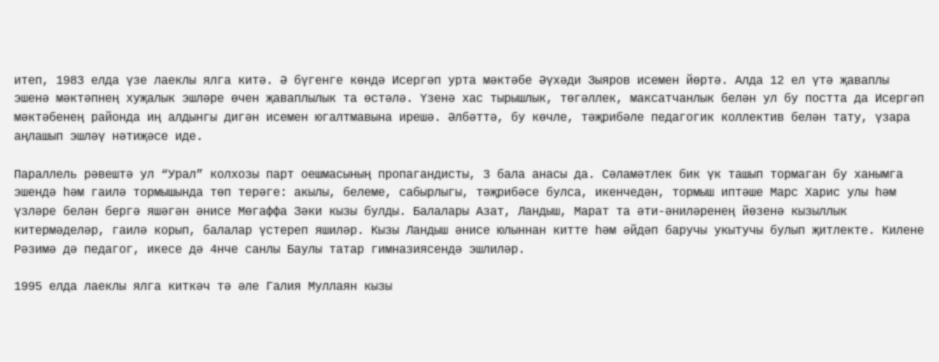итеп, 1983 елда үзе лаеклы ялга китә. Ә бүгенге көндә Исергәп урта мәктәбе Әүхәди Зыяров исемен йөртә. Алда 12 ел үтә җаваплы эшенә мәктәпнең хуҗалык эшләре өчен җаваплылык та өстәлә. Үзенә хас тырышлык, төгәллек, максатчанлык белән ул бу постта да Исергәп мәктәбенең районда иң алдынгы дигән исемен югалтмавына ирешә. Әлбәттә, бу көчле, тәҗрибәле педагогик коллектив белән тату, үзара аңлашып эшләү нәтиҗәсе иде.

Параллель рәвештә ул “Урал” колхозы парт оешмасының пропагандисты, 3 бала анасы да. Сәламәтлек бик үк ташып тормаган бу ханымга эшендә һәм гаилә тормышында төп терәге: акылы, белеме, сабырлыгы, тәҗрибәсе булса, икенчедән, тормыш иптәше Марс Харис улы һәм үзләре белән бергә яшәгән әнисе Мөгаффа Зәки кызы булды. Балалары Азат, Ландыш, Марат та әти-әниләренең йөзенә кызыллык китермәделәр, гаилә корып, балалар үстереп яшиләр. Кызы Ландыш әнисе юлыннан китте һәм әйдәп баручы укытучы булып җитлекте. Килене Рәзимә дә педагог, икесе дә 4нче санлы Баулы татар гимназиясендә эшлиләр.

1995 елда лаеклы ялга киткәч тә әле Галия Муллаян кызы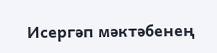Исергәп мәктәбенең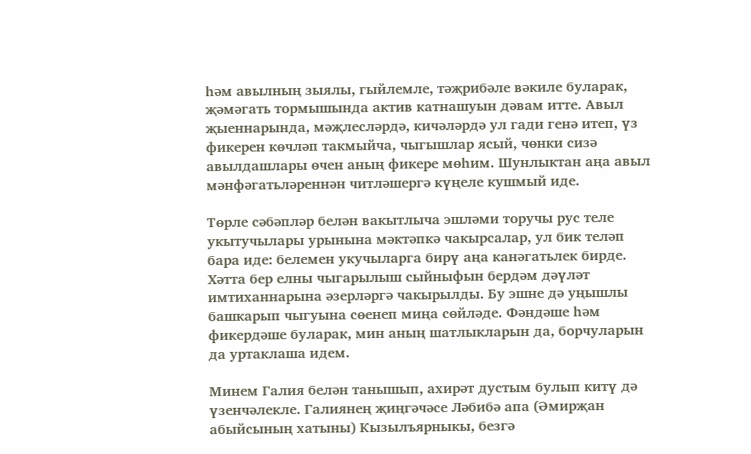һәм авылның зыялы, гыйлемле, тәҗрибәле вәкиле буларак, җәмәгать тормышында актив катнашуын дәвам итте. Авыл җыеннарында, мәҗлесләрдә, кичәләрдә ул гади генә итеп, үз фикерен көчләп такмыйча, чыгышлар ясый, чөнки сизә авылдашлары өчен аның фикере мөһим. Шунлыктан аңа авыл мәнфәгатьләреннән читләшергә күңеле кушмый иде.

Төрле сәбәпләр белән вакытлыча эшләми торучы рус теле укытучылары урынына мәктәпкә чакырсалар, ул бик теләп бара иде: белемен укучыларга бирү аңа канәгатьлек бирде. Хәтта бер елны чыгарылыш сыйныфын бердәм дәүләт имтиханнарына әзерләргә чакырылды. Бу эшне дә уңышлы башкарып чыгуына сөенеп миңа сөйләде. Фәндәше һәм фикердәше буларак, мин аның шатлыкларын да, борчуларын да уртаклаша идем.

Минем Галия белән танышып, ахирәт дустым булып китү дә үзенчәлекле. Галиянең җиңгәчәсе Ләбибә апа (Әмирҗан абыйсының хатыны) Кызылъярныкы, безгә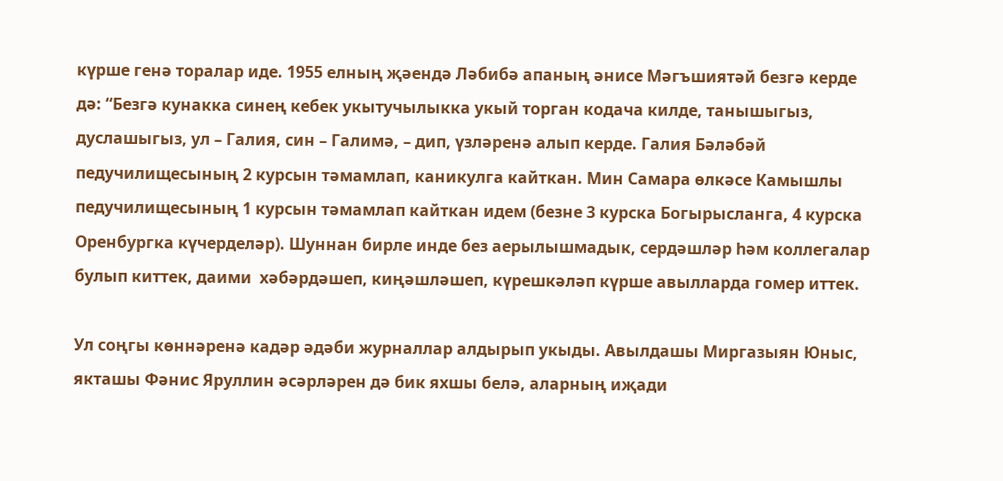күрше генә торалар иде. 1955 елның җәендә Ләбибә апаның әнисе Мәгъшиятәй безгә керде дә: “Безгә кунакка синең кебек укытучылыкка укый торган кодача килде, танышыгыз, дуслашыгыз, ул – Галия, син – Галимә, – дип, үзләренә алып керде. Галия Бәләбәй педучилищесының 2 курсын тәмамлап, каникулга кайткан. Мин Самара өлкәсе Камышлы педучилищесының 1 курсын тәмамлап кайткан идем (безне 3 курска Богырысланга, 4 курска Оренбургка күчерделәр). Шуннан бирле инде без аерылышмадык, сердәшләр һәм коллегалар булып киттек, даими  хәбәрдәшеп, киңәшләшеп, күрешкәләп күрше авылларда гомер иттек.

Ул соңгы көннәренә кадәр әдәби журналлар алдырып укыды. Авылдашы Миргазыян Юныс, якташы Фәнис Яруллин әсәрләрен дә бик яхшы белә, аларның иҗади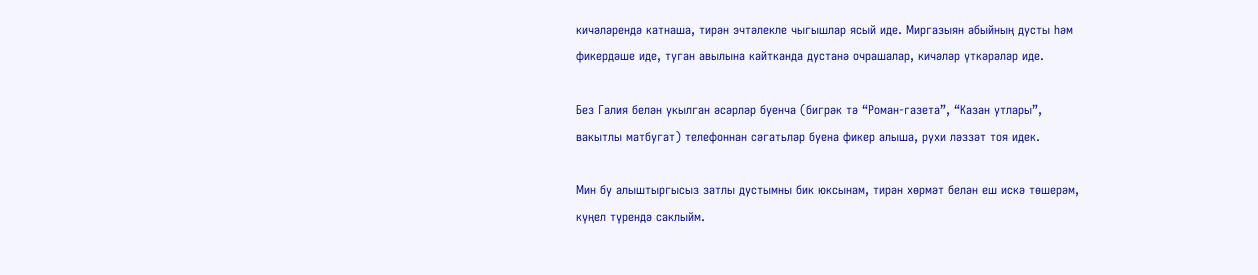кичәләрендә катнаша, тирән эчтәлекле чыгышлар ясый иде. Миргазыян абыйның дусты һәм фикердәше иде, туган авылына кайтканда дустанә очрашалар, кичәләр үткәрәләр иде.

Без Галия белән укылган әсәрләр буенча (бигрәк тә “Роман-газета”, “Казан утлары”, вакытлы матбугат) телефоннан сәгатьләр буена фикер алыша, рухи ләззәт тоя идек.

Мин бу алыштыргысыз затлы дустымны бик юксынам, тирән хөрмәт белән еш искә төшерәм, күңел түрендә саклыйм.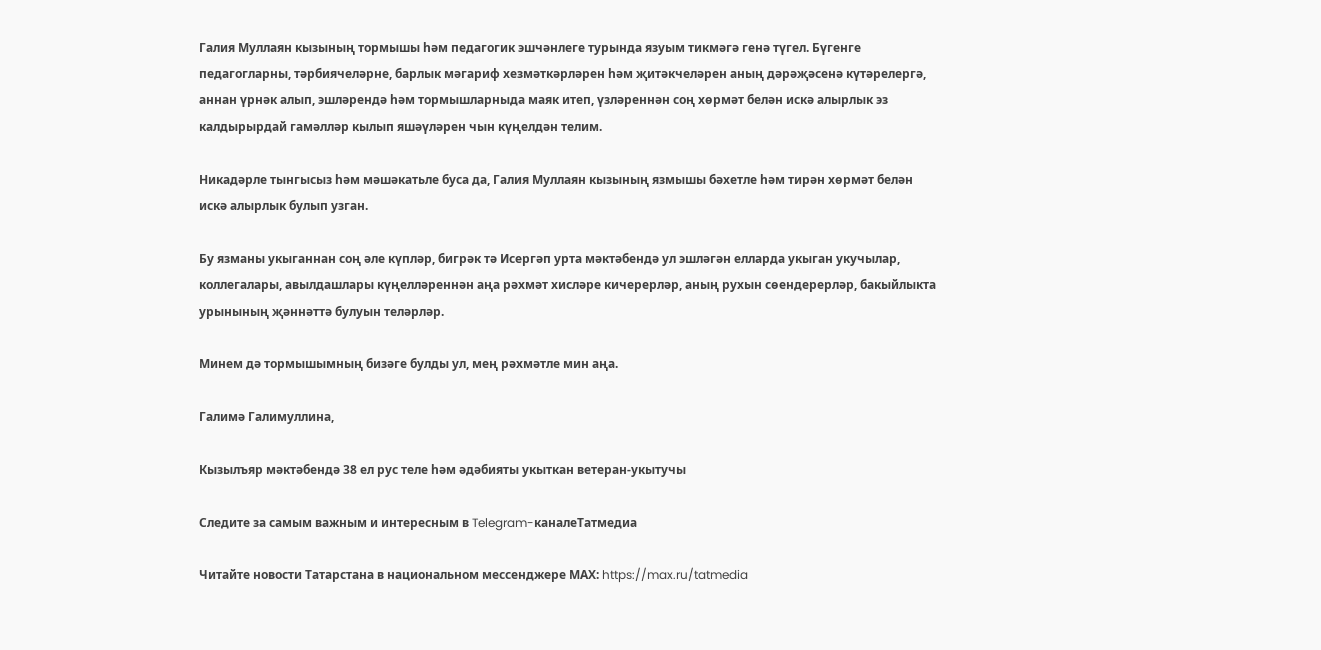Галия Муллаян кызының тормышы һәм педагогик эшчәнлеге турында язуым тикмәгә генә түгел. Бүгенге педагогларны, тәрбиячеләрне, барлык мәгариф хезмәткәрләрен һәм җитәкчеләрен аның дәрәҗәсенә күтәрелергә, аннан үрнәк алып, эшләрендә һәм тормышларныда маяк итеп, үзләреннән соң хөрмәт белән искә алырлык эз калдырырдай гамәлләр кылып яшәүләрен чын күңелдән телим.

Никадәрле тынгысыз һәм мәшәкатьле буса да, Галия Муллаян кызының язмышы бәхетле һәм тирән хөрмәт белән искә алырлык булып узган.

Бу язманы укыганнан соң әле күпләр, бигрәк тә Исергәп урта мәктәбендә ул эшләгән елларда укыган укучылар, коллегалары, авылдашлары күңелләреннән аңа рәхмәт хисләре кичерерләр, аның рухын сөендерерләр, бакыйлыкта урынының җәннәттә булуын теләрләр.

Минем дә тормышымның бизәге булды ул, мең рәхмәтле мин аңа.

Галимә Галимуллина,

Кызылъяр мәктәбендә 38 ел рус теле һәм әдәбияты укыткан ветеран-укытучы

Следите за самым важным и интересным в Telegram-каналеТатмедиа

Читайте новости Татарстана в национальном мессенджере MАХ: https://max.ru/tatmedia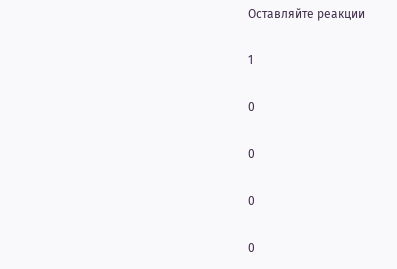Оставляйте реакции

1

0

0

0

0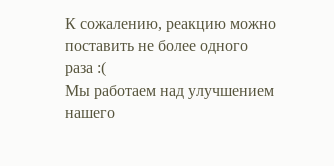К сожалению, реакцию можно поставить не более одного раза :(
Мы работаем над улучшением нашего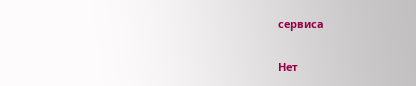сервиса

Нет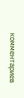комментариев